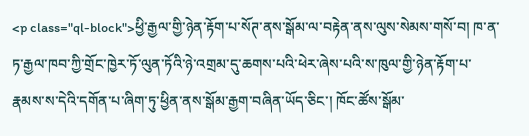<p class="ql-block">ཕྱི་རྒྱལ་གྱི་ཉེན་རྟོག་པ་སོཊ་ནས་སྒོམ་ལ་བརྟེན་ནས་ལུས་སེམས་གསོ་བ། ཁ་ན་ཏ་རྒྱལ་ཁབ་ཀྱི་གྲོང་ཁྱེར་ཏོ་ལུན་ཏོའི་ཉེ་འགྲམ་དུ་ཆགས་པའི་ཕེར་ཞེས་པའི་ས་ཁུལ་གྱི་ཉེན་རྟོག་པ་རྣམས་ས་དེའི་དགོན་པ་ཞིག་ཏུ་ཕྱིན་ནས་སྒོམ་རྒྱག་བཞིན་ཡོད་ཅིང་། ཁོང་ཚོས་སྒོམ་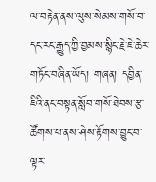ལ་བརྟེན་ནས་ལུས་སེམས་གསོ་བ་དང་རང་རྒྱུད་ཀྱི་བྱམས་སྙིང་རྗེ་ཇེ་ཆེར་གཏོང་བཞིན་ཡོད། གཞན། དབྱིན་ཇིའི་ནང་བསྟན་སློབ་གསོ་ཐེབས་རྩ་ཚོགས་པ་ནས་ཤེས་རྟོགས་བྱུང་བ་ལྟར་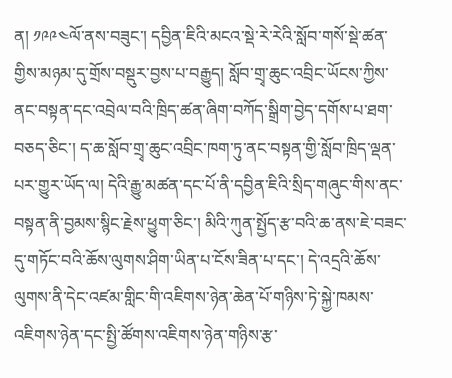ན། ༡༩༩༤ལོ་ནས་བཟུང་། དབྱིན་ཇིའི་མངའ་སྡེ་རེ་རེའི་སློབ་གསོ་སྡེ་ཚན་གྱིས་མཉམ་དུ་གྲོས་བསྡུར་བྱས་པ་བརྒྱུད། སློབ་གྲྭ་ཆུང་འབྲིང་ཡོངས་ཀྱིས་ནང་བསྟན་དང་འབྲེལ་བའི་ཁྲིད་ཚན་ཞིག་བཀོད་སྒྲིག་བྱེད་དགོས་པ་ཐག་བཅད་ཅིང་། ད་ཆ་སློབ་གྲྭ་ཆུང་འབྲིང་ཁག་ཏུ་ནང་བསྟན་གྱི་སློབ་ཁྲིད་ལྡན་པར་གྱུར་ཡོད་ལ། དེའི་རྒྱུ་མཚན་དང་པོ་ནི་དབྱིན་ཇིའི་སྲིད་གཞུང་གིས་ནང་བསྟན་ནི་བྱམས་སྙིང་རྗེས་ཕྱུག་ཅིང་། མིའི་ཀུན་སྤྱོད་རྩ་བའི་ཆ་ནས་ཇེ་བཟང་དུ་གཏོང་བའི་ཆོས་ལུགས་ཤིག་ཡིན་པ་ངོས་ཟིན་པ་དང་། དེ་འདྲའི་ཆོས་ལུགས་ནི་དེང་འཛམ་གླིང་གི་འཇིགས་ཉེན་ཆེན་པོ་གཉིས་ཏེ་སྐྱེ་ཁམས་འཇིགས་ཉེན་དང་སྤྱི་ཚོགས་འཇིགས་ཉེན་གཉིས་རྩ་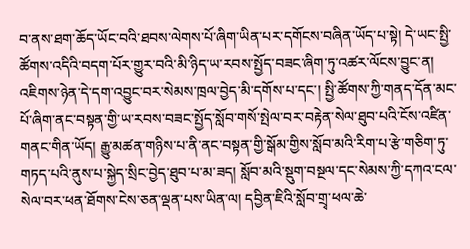བ་ནས་ཐག་ཆོད་ཡོང་བའི་ཐབས་ལེགས་པོ་ཞིག་ཡིན་པར་དགོངས་བཞིན་ཡོད་པ་སྟེ། དེ་ཡང་སྤྱི་ཚོགས་འདིའི་བདག་པོར་གྱུར་བའི་མི་ཉིད་ཡ་རབས་སྤྱོད་བཟང་ཞིག་ཏུ་འཚར་ལོངས་བྱུང་ན། འཇིགས་ཉེན་དེ་དག་འབྱུང་བར་སེམས་ཁྲལ་བྱེད་མི་དགོས་པ་དང་། སྤྱི་ཚོགས་ཀྱི་གནད་དོན་མང་པོ་ཞིག་ནང་བསྟན་གྱི་ཡ་རབས་བཟང་སྤྱོད་སློབ་གསོ་སྤེལ་བར་བརྟེན་སེལ་ཐུབ་པའི་ངོས་འཛིན་གནང་གིན་ཡོད། རྒྱུ་མཚན་གཉིས་པ་ནི་ནང་བསྟན་གྱི་སྒོམ་གྱིས་སློབ་མའི་རིག་པ་རྩེ་གཅིག་ཏུ་གཏད་པའི་ནུས་པ་སྐྱེད་སྲིང་བྱེད་ཐུབ་པ་མ་ཟད། སློབ་མའི་སྡུག་བསྔལ་དང་སེམས་ཀྱི་དཀའ་ངལ་སེལ་བར་ཕན་ཐོགས་ངེས་ཅན་ལྡན་པས་ཡིན་ལ། དབྱིན་ཇིའི་སློབ་གྲྭ་ཕལ་ཆེ་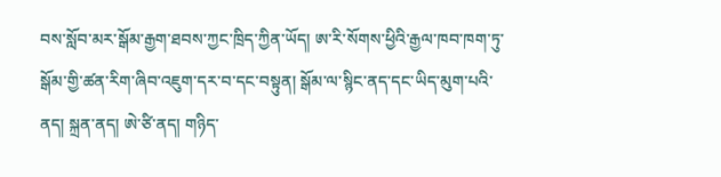བས་སློབ་མར་སྒོམ་རྒྱག་ཐབས་ཀྱང་ཁྲིད་ཀྱིན་ཡོད། ཨ་རི་སོགས་ཕྱིའི་རྒྱལ་ཁབ་ཁག་ཏུ་སྒོམ་གྱི་ཚན་རིག་ཞིབ་འཇུག་དར་བ་དང་བསྟུན། སྒོམ་ལ་སྙིང་ནད་དང་ཡིད་མུག་པའི་ནད། སྐྲན་ནད། ཨེ་ཙི་ནད། གཉིད་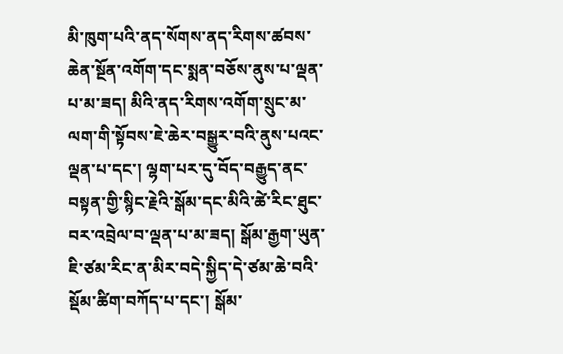མི་ཁུག་པའི་ནད་སོགས་ནད་རིགས་ཚབས་ཆེན་སྔོན་འགོག་དང་སྨན་བཅོས་ནུས་པ་ལྡན་པ་མ་ཟད། མིའི་ནད་རིགས་འགོག་སྲུང་མ་ལག་གི་སྟོབས་ཇེ་ཆེར་བསྒྱུར་བའི་ནུས་པའང་ལྡན་པ་དང་། ལྷག་པར་དུ་བོད་བརྒྱུད་ནང་བསྟན་གྱི་སྙིང་རྗེའི་སྒོམ་དང་མིའི་ཚེ་རིང་ཐུང་བར་འབྲེལ་བ་ལྡན་པ་མ་ཟད། སྒོམ་རྒྱག་ཡུན་ཇི་ཙམ་རིང་ན་མིར་བདེ་སྐྱིད་དེ་ཙམ་ཆེ་བའི་སྡོམ་ཚིག་བཀོད་པ་དང་། སྒོམ་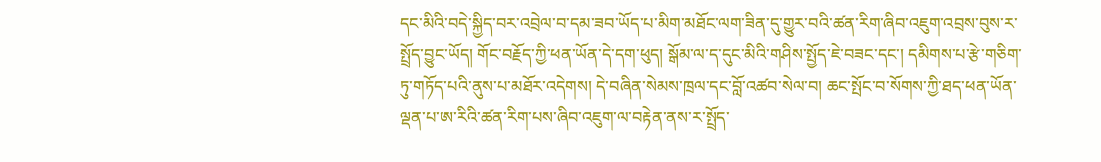དང་མིའི་བདེ་སྐྱིད་བར་འབྲེལ་བ་དམ་ཟབ་ཡོད་པ་མིག་མཐོང་ལག་ཟིན་དུ་གྱུར་བའི་ཚན་རིག་ཞིབ་འཇུག་འབྲས་བུས་ར་སྤྲོད་བྱུང་ཡོད། གོང་བརྗོད་ཀྱི་ཕན་ཡོན་དེ་དག་ཕུད། སྒོམ་ལ་ད་དུང་མིའི་གཤིས་སྤྱོད་ཇེ་བཟང་དང་། དམིགས་པ་རྩེ་གཅིག་ཏུ་གཏོད་པའི་ནུས་པ་མཐོར་འདེགས། དེ་བཞིན་སེམས་ཁྲལ་དང་བློ་འཚབ་སེལ་བ། ཆང་སྤོང་བ་སོགས་ཀྱི་ཐད་ཕན་ཡོན་ལྡན་པ་ཨ་རིའི་ཚན་རིག་པས་ཞིབ་འཇུག་ལ་བརྟེན་ནས་ར་སྤྲོད་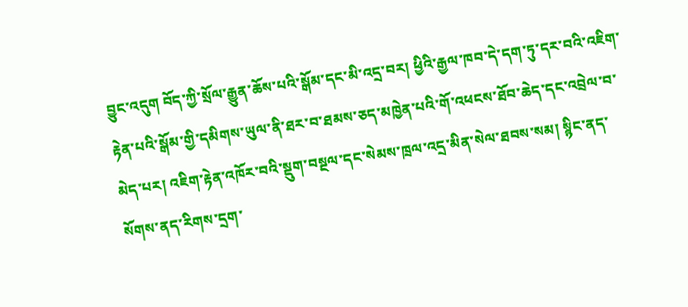བྱུང་འདུག བོད་ཀྱི་སྲོལ་རྒྱུན་ཆོས་པའི་སྒོམ་དང་མི་འདྲ་བར། ཕྱིའི་རྒྱལ་ཁབ་དེ་དག་ཏུ་དར་བའི་འཇིག་རྟེན་པའི་སྒོམ་གྱི་དམིགས་ཡུལ་ནི་ཐར་བ་ཐམས་ཅད་མཁྱེན་པའི་གོ་འཕངས་ཐོབ་ཆེད་དང་འབྲེལ་བ་མེད་པར། འཇིག་རྟེན་འཁོར་བའི་སྡུག་བསྔལ་དང་སེམས་ཁྲལ་འདྲ་མིན་སེལ་ཐབས་སམ། སྙིང་ནད་སོགས་ནད་རིགས་དྲག་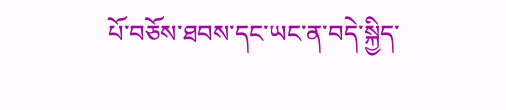པོ་བཅོས་ཐབས་དང་ཡང་ན་བདེ་སྐྱིད་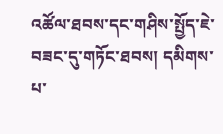འཚོལ་ཐབས་དང་གཤིས་སྤྱོད་ཇེ་བཟང་དུ་གཏོང་ཐབས། དམིགས་པ་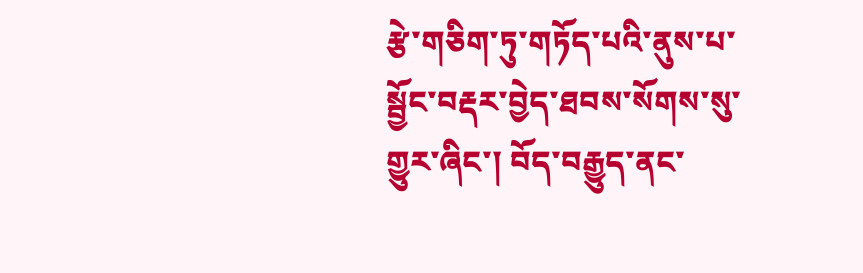རྩེ་གཅིག་ཏུ་གཏོད་པའི་ནུས་པ་སྦྱོང་བརྡར་བྱེད་ཐབས་སོགས་སུ་གྱུར་ཞིང་། བོད་བརྒྱུད་ནང་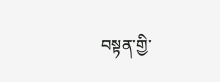བསྟན་གྱི་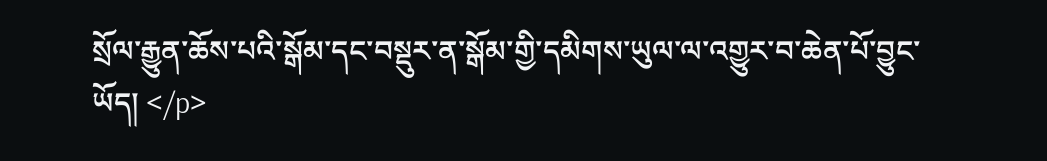སྲོལ་རྒྱུན་ཆོས་པའི་སྒོམ་དང་བསྡུར་ན་སྒོམ་གྱི་དམིགས་ཡུལ་ལ་འགྱུར་བ་ཆེན་པོ་བྱུང་ཡོད། </p>